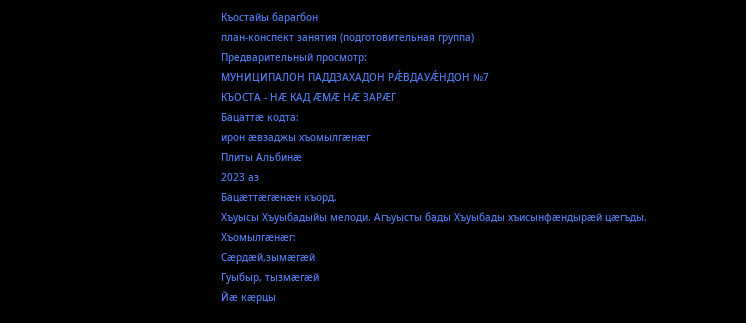Къостайы барагбон
план-конспект занятия (подготовительная группа)
Предварительный просмотр:
МУНИЦИПАЛОН ПАДДЗАХАДОН РǼВДАУǼНДОН №7
КЪОСТА - НÆ КАД ÆМÆ НÆ ЗАРÆГ
Бацаттæ кодта:
ирон æвзаджы хъомылгæнæг
Плиты Альбинæ
2023 аз
Бацæттæгæнæн къорд.
Хъуысы Хъуыбадыйы мелоди. Агъуысты бады Хъуыбады хъисынфæндырæй цæгъды.
Хъомылгæнæг:
Сæрдæй,зымæгæй
Гуыбыр, тызмæгæй
Йæ кæрцы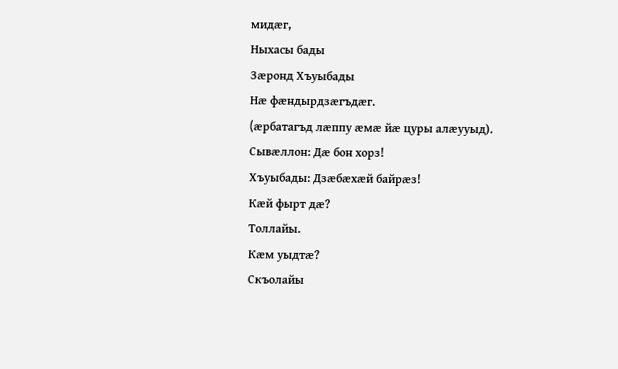мидæг,
Ныхасы бады
Зæронд Хъуыбады
Нæ фæндырдзæгъдæг.
(æрбатагъд лæппу æмæ йæ цуры алæууыд).
Сывæллон: Дæ бон хорз!
Хъуыбады: Дзæбæхæй байрæз!
Кæй фырт дæ?
Толлайы.
Кæм уыдтæ?
Скъолайы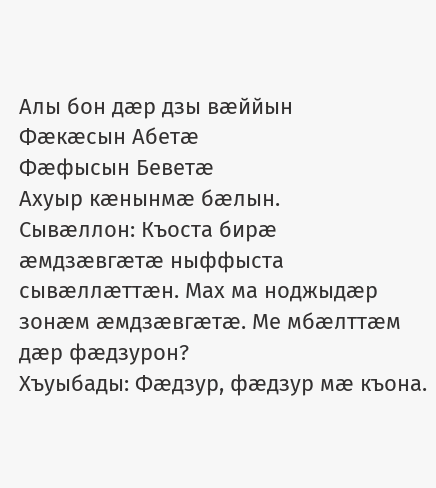Алы бон дæр дзы вæййын
Фæкæсын Абетæ
Фæфысын Беветæ
Ахуыр кæнынмæ бæлын.
Сывæллон: Къоста бирæ æмдзæвгæтæ ныффыста сывæллæттæн. Мах ма ноджыдæр зонæм æмдзæвгæтæ. Ме мбæлттæм дæр фæдзурон?
Хъуыбады: Фæдзур, фæдзур мæ къона.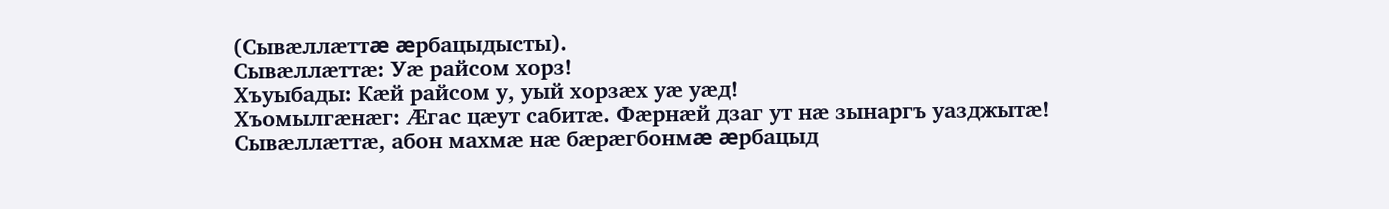(Сывæллæттæ æрбацыдысты).
Сывæллæттæ: Уæ райсом хорз!
Хъуыбады: Кæй райсом у, уый хорзæх уæ уæд!
Хъомылгæнæг: Æгас цæут сабитæ. Фæрнæй дзаг ут нæ зынаргъ уазджытæ!
Сывæллæттæ, абон махмæ нæ бæрæгбонмæ æрбацыд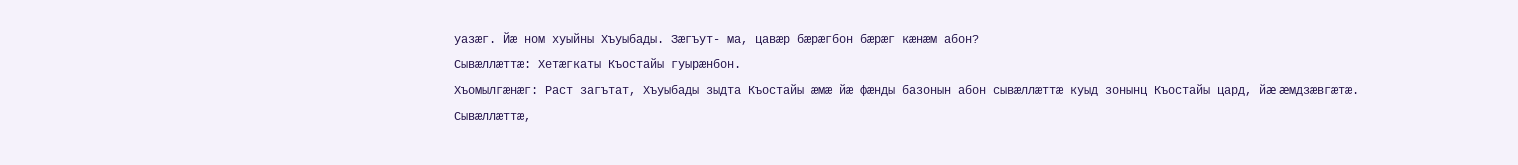уазæг. Йæ ном хуыйны Хъуыбады. Зæгъут- ма, цавæр бæрæгбон бæрæг кæнæм абон?
Сывæллæттæ: Хетæгкаты Къостайы гуырæнбон.
Хъомылгæнæг: Раст загътат, Хъуыбады зыдта Къостайы æмæ йæ фæнды базонын абон сывæллæттæ куыд зонынц Къостайы цард, йæ æмдзæвгæтæ. Сывæллæттæ,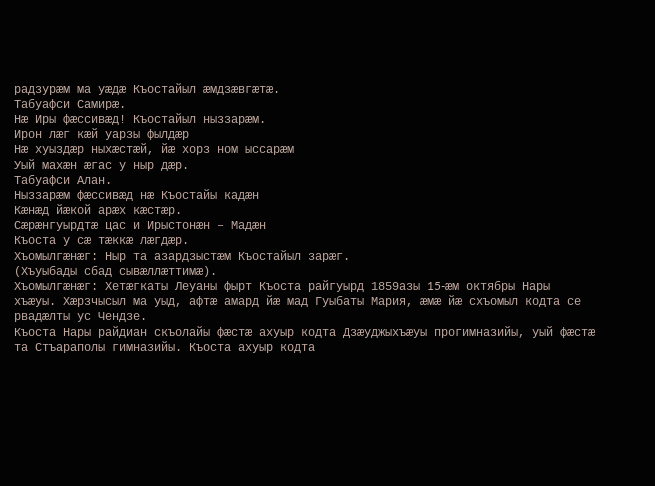радзурæм ма уæдæ Къостайыл æмдзæвгæтæ.
Табуафси Самирæ.
Нæ Иры фæссивæд! Къостайыл ныззарæм.
Ирон лæг кæй уарзы фылдæр
Нæ хуыздæр ныхæстæй, йæ хорз ном ыссарæм
Уый махæн æгас у ныр дæр.
Табуафси Алан.
Ныззарæм фæссивæд нæ Къостайы кадæн
Кæнæд йæкой арæх кæстæр.
Сæрæнгуырдтæ цас и Ирыстонæн – Мадæн
Къоста у сæ тæккæ лæгдæр.
Хъомылгæнæг: Ныр та азардзыстæм Къостайыл зарæг.
(Хъуыбады сбад сывæллæттимæ).
Хъомылгæнæг: Хетæгкаты Леуаны фырт Къоста райгуырд 1859азы 15-æм октябры Нары хъæуы. Хæрзчысыл ма уыд, афтæ амард йæ мад Гуыбаты Мария, æмæ йæ схъомыл кодта се рвадæлты ус Чендзе.
Къоста Нары райдиан скъолайы фæстæ ахуыр кодта Дзæуджыхъæуы прогимназийы, уый фæстæ та Стъараполы гимназийы. Къоста ахуыр кодта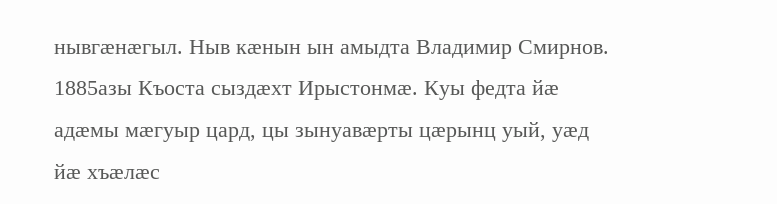нывгæнæгыл. Ныв кæнын ын амыдта Владимир Смирнов.
1885азы Къоста сыздæхт Ирыстонмæ. Куы федта йæ адæмы мæгуыр цард, цы зынуавæрты цæрынц уый, уæд йæ хъæлæс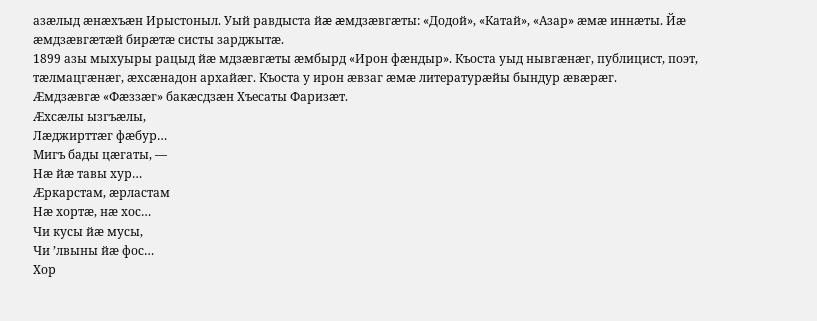азæлыд æнæхъæн Ирыстоныл. Уый равдыста йæ æмдзæвгæты: «Додой», «Катай», «Азар» æмæ иннæты. Йæ æмдзæвгæтæй бирæтæ систы зарджытæ.
1899 азы мыхуыры рацыд йæ мдзæвгæты æмбырд «Ирон фæндыр». Къоста уыд нывгæнæг, публицист, поэт, тæлмацгæнæг, æхсæнадон архайæг. Къоста у ирон æвзаг æмæ литературæйы бындур æвæрæг.
Æмдзæвгæ «Фæззæг» бакæсдзæн Хъесаты Фаризæт.
Æхсæлы ызгъæлы,
Лæджирттæг фæбур…
Мигъ бады цæгаты, —
Нæ йæ тавы хур…
Æркарстам, æрластам
Нæ хортæ, нæ хос…
Чи кусы йæ мусы,
Чи ’лвыны йæ фос…
Хор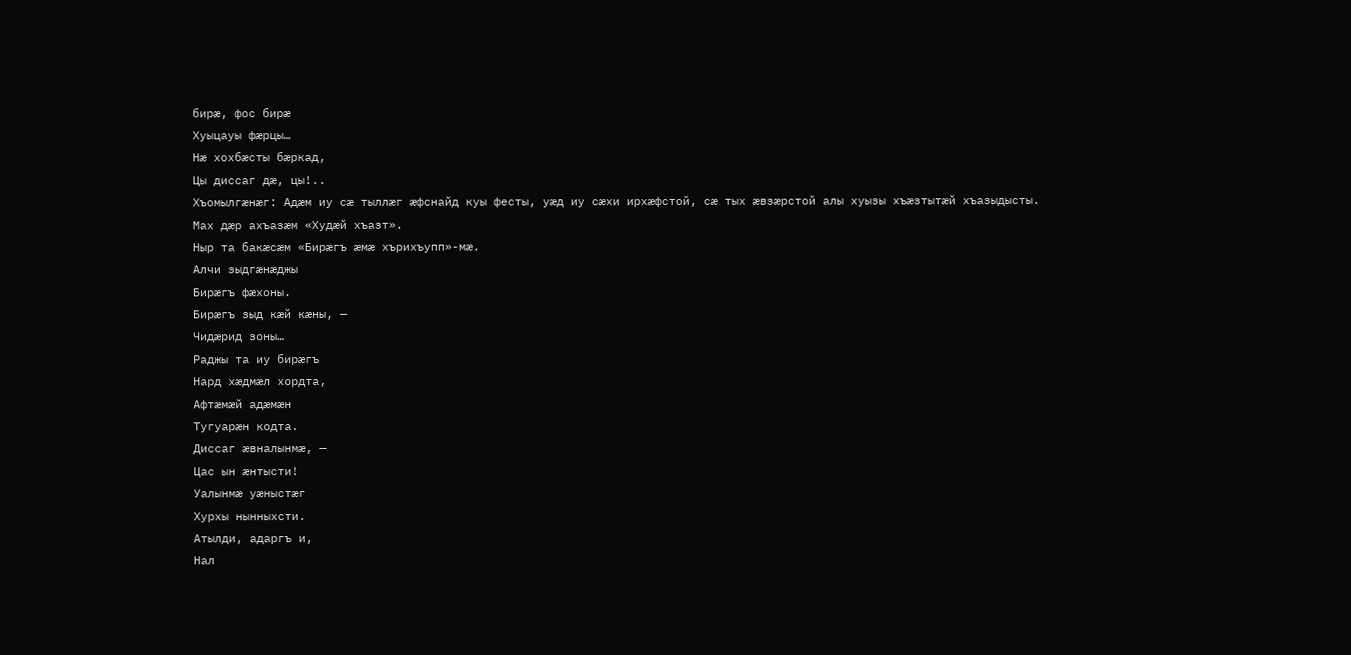бирæ, фос бирæ
Хуыцауы фæрцы…
Нæ хохбæсты бæркад,
Цы диссаг дæ, цы!..
Хъомылгæнæг: Адæм иу сæ тыллæг æфснайд куы фесты, уæд иу сæхи ирхæфстой, сæ тых æвзæрстой алы хуызы хъæзтытæй хъазыдысты.
Мах дæр ахъазæм «Худæй хъазт».
Ныр та бакæсæм «Бирæгъ æмæ хърихъупп»-мæ.
Алчи зыдгæнæджы
Бирæгъ фæхоны.
Бирæгъ зыд кæй кæны, —
Чидæрид зоны…
Раджы та иу бирæгъ
Нард хæдмæл хордта,
Афтæмæй адæмæн
Тугуарæн кодта.
Диссаг æвналынмæ, —
Цас ын æнтысти!
Уалынмæ уæныстæг
Хурхы нынныхсти.
Атылди, адаргъ и,
Нал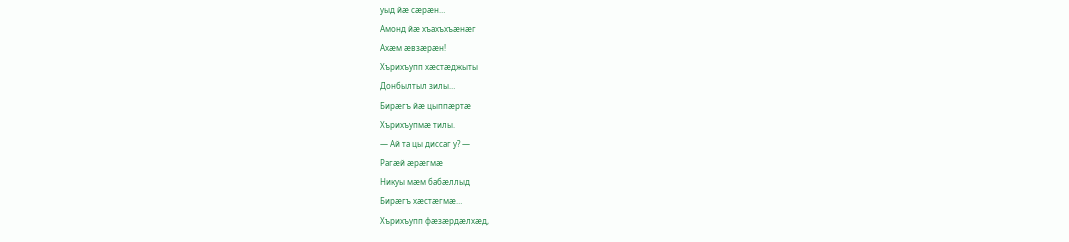уыд йæ сæрæн…
Амонд йæ хъахъхъæнæг
Ахæм æвзæрæн!
Хърихъупп хæстæджыты
Донбылтыл зилы…
Бирæгъ йæ цыппæртæ
Хърихъупмæ тилы.
— Ай та цы диссаг у? —
Рагæй æрæгмæ
Никуы мæм бабæллыд
Бирæгъ хæстæгмæ…
Хърихъупп фæзæрдæлхæд,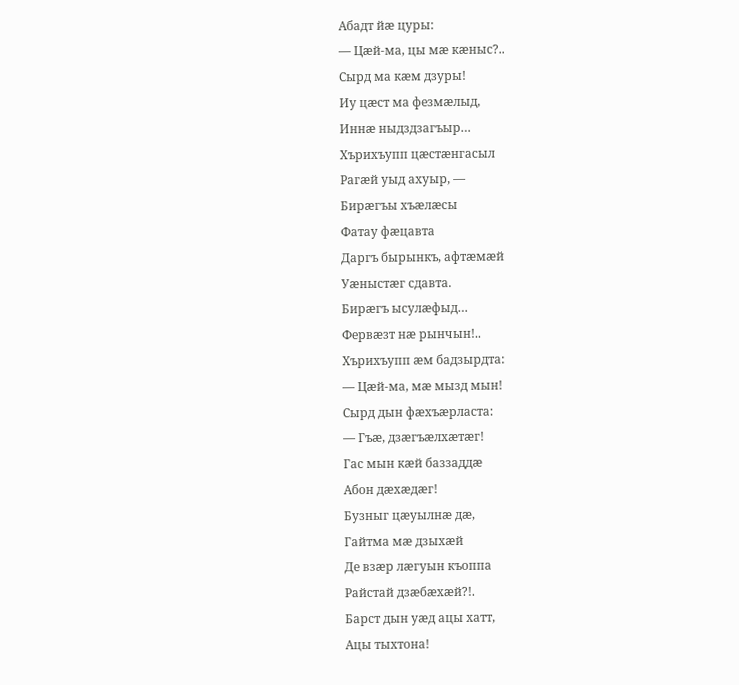Абадт йæ цуры:
— Цæй-ма, цы мæ кæныс?..
Сырд ма кæм дзуры!
Иу цæст ма фезмæлыд,
Иннæ ныдздзагъыр…
Хърихъупп цæстæнгасыл
Рагæй уыд ахуыр, —
Бирæгъы хъæлæсы
Фатау фæцавта
Даргъ бырынкъ, афтæмæй
Уæныстæг сдавта.
Бирæгъ ысулæфыд…
Фервæзт нæ рынчын!..
Хърихъупп æм бадзырдта:
— Цæй-ма, мæ мызд мын!
Сырд дын фæхъæрласта:
— Гъæ, дзæгъæлхæтæг!
Гас мын кæй баззаддæ
Абон дæхæдæг!
Бузныг цæуылнæ дæ,
Гайтма мæ дзыхæй
Де взæр лæгуын къоппа
Райстай дзæбæхæй?!.
Барст дын уæд ацы хатт,
Ацы тыхтона!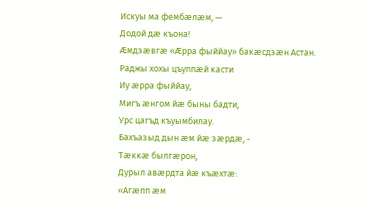Искуы ма фембæлæм, —
Додой дæ къона!
Æмдзæвгæ «Æрра фыййау» бакæсдзæн Астан.
Раджы хохы цъуппæй касти
Иу æрра фыййау,
Мигъ æнгом йæ быны бадти,
Урс цагъд къуымбилау.
Бахъазыд дын æм йæ зæрдæ, -
Тæккæ былгæрон,
Дурыл авæрдта йæ къæхтæ:
«Агæпп æм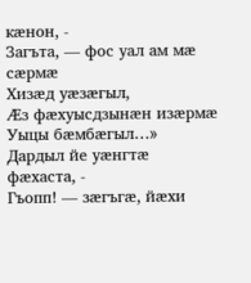кæнон, -
Загъта, — фос уал ам мæ сæрмæ
Хизæд уæзæгыл,
Æз фæхуысдзынæн изæрмæ
Уыцы бæмбæгыл…»
Дардыл йе уæнгтæ фæхаста, -
Гъопп! — зæгъгæ, йæхи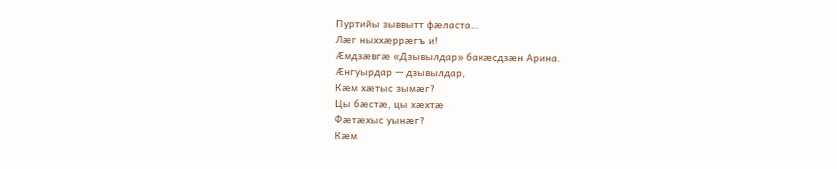Пуртийы зыввытт фæласта…
Лæг ныххæррæгъ и!
Æмдзæвгæ «Дзывылдар» бакæсдзæн Арина.
Æнгуырдар — дзывылдар,
Кæм хæтыс зымæг?
Цы бæстæ, цы хæхтæ
Фæтæхыс уынæг?
Кæм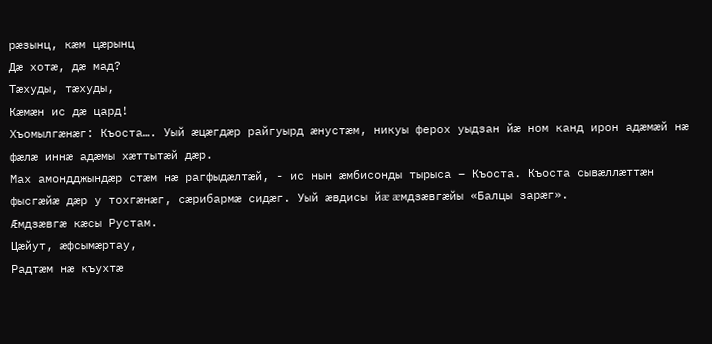рæзынц, кæм цæрынц
Дæ хотæ, дæ мад?
Тæхуды, тæхуды,
Кæмæн ис дæ цард!
Хъомылгæнæг: Къоста…. Уый æцæгдæр райгуырд æнустæм, никуы ферох уыдзан йæ ном канд ирон адæмæй нæ фæлæ иннæ адæмы хæттытæй дæр.
Мах амондджындæр стæм нæ рагфыдæлтæй, - ис нын æмбисонды тырыса – Къоста. Къоста сывæллæттæн фысгæйæ дæр у тохгæнæг, сæрибармæ сидæг. Уый æвдисы йæ æмдзæвгæйы «Балцы зарæг».
Æмдзæвгæ кæсы Рустам.
Цæйут, æфсымæртау,
Радтæм нæ къухтæ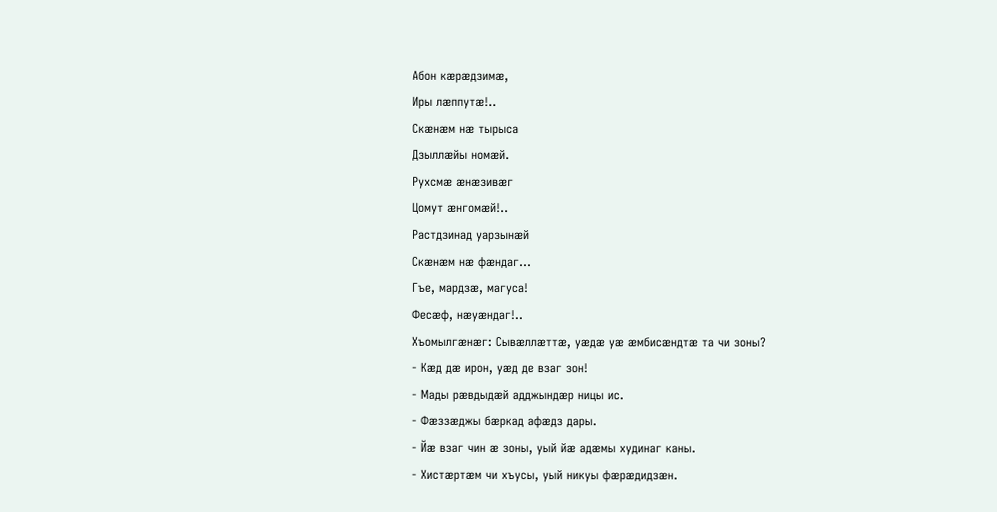Абон кæрæдзимæ,
Иры лæппутæ!..
Скæнæм нæ тырыса
Дзыллæйы номæй.
Рухсмæ æнæзивæг
Цомут æнгомæй!..
Растдзинад уарзынæй
Скæнæм нæ фæндаг...
Гъе, мардзæ, магуса!
Фесæф, нæуæндаг!..
Хъомылгæнæг: Сывæллæттæ, уæдæ уæ æмбисæндтæ та чи зоны?
- Кæд дæ ирон, уæд де взаг зон!
- Мады рæвдыдæй адджындæр ницы ис.
- Фæззæджы бæркад афæдз дары.
- Йæ взаг чин æ зоны, уый йæ адæмы худинаг каны.
- Хистæртæм чи хъусы, уый никуы фæрæдидзæн.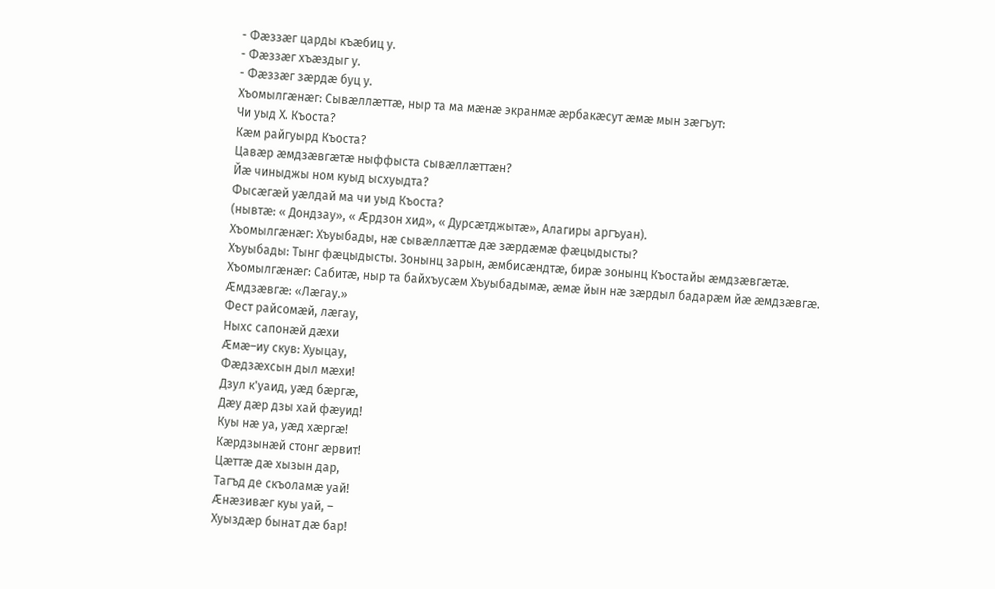- Фæззæг царды къæбиц у.
- Фæззæг хъæздыг у.
- Фæззæг зæрдæ буц у.
Хъомылгæнæг: Сывæллæттæ, ныр та ма мæнæ экранмæ æрбакæсут æмæ мын зæгъут:
Чи уыд Х. Къоста?
Кæм райгуырд Къоста?
Цавæр æмдзæвгæтæ ныффыста сывæллæттæн?
Йæ чиныджы ном куыд ысхуыдта?
Фысæгæй уæлдай ма чи уыд Къоста?
(нывтæ: « Дондзау», « Æрдзон хид», « Дурсæтджытæ», Алагиры аргъуан).
Хъомылгæнæг: Хъуыбады, нæ сывæллæттæ дæ зæрдæмæ фæцыдысты?
Хъуыбады: Тынг фæцыдысты. Зонынц зарын, æмбисæндтæ, бирæ зонынц Къостайы æмдзæвгæтæ.
Хъомылгæнæг: Сабитæ, ныр та байхъусæм Хъуыбадымæ, æмæ йын нæ зæрдыл бадарæм йæ æмдзæвгæ.
Æмдзæвгæ: «Лæгау.»
Фест райсомæй, лæгау,
Ныхс сапонæй дæхи
Æмæ–иу скув: Хуыцау,
Фæдзæхсын дыл мæхи!
Дзул к'уаид, уæд бæргæ,
Дæу дæр дзы хай фæуид!
Куы нæ уа, уæд хæргæ!
Кæрдзынæй стонг æрвит!
Цæттæ дæ хызын дар,
Тагъд де скъоламæ уай!
Æнæзивæг куы уай, –
Хуыздæр бынат дæ бар!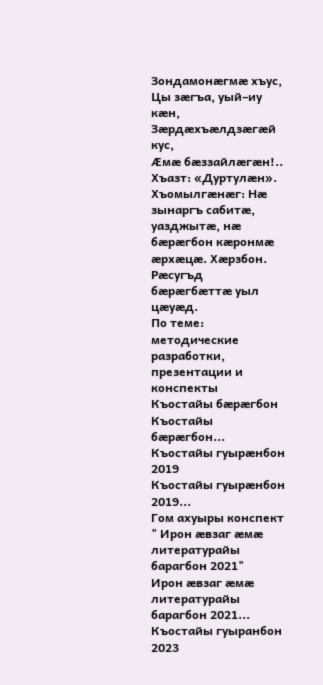Зондамонæгмæ хъус,
Цы зæгъа, уый–иу кæн,
Зæрдæхъæлдзæгæй кус,
Æмæ бæззайлæгæн!..
Хъазт: «Дуртулæн».
Хъомылгæнæг: Нæ зынаргъ сабитæ, уазджытæ, нæ бæрæгбон кæронмæ æрхæцæ. Хæрзбон. Рæсугъд бæрæгбæттæ уыл цæуæд.
По теме: методические разработки, презентации и конспекты
Къостайы бӕрӕгбон
Къостайы бӕрӕгбон...
Къостайы гуырӕнбон 2019
Къостайы гуырӕнбон 2019...
Гом ахуыры конспект " Ирон æвзаг æмæ литературайы барагбон 2021"
Ирон æвзаг æмæ литературайы барагбон 2021...
Къостайы гуыранбон 2023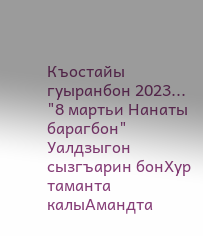Къостайы гуыранбон 2023...
"8 мартьи Нанаты барагбон"
Уалдзыгон сызгъарин бонХур таманта калыАмандта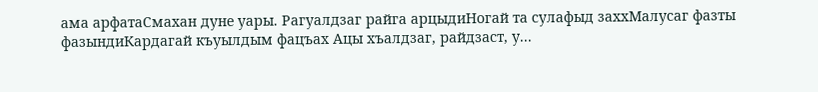ама арфатаСмахан дуне уары. Рагуалдзаг райга арцыдиНогай та сулафыд заххМалусаг фазты фазындиКардагай къуылдым фацъах Ацы хъалдзаг, райдзаст, у...